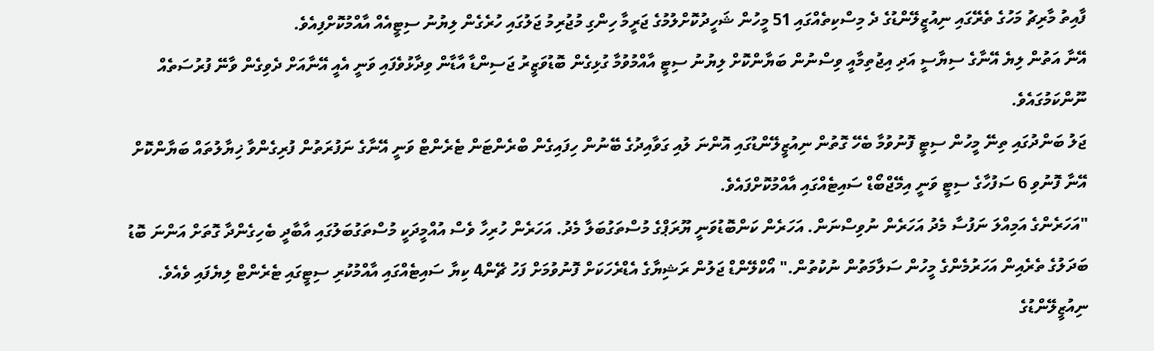ފާއިތު މާރިޗު މަހުގެ ތެރޭގައި ނިއުޒީލޭންޑުގެ ދެ މިސްކިތެއްގައި 51 މީހުން ޝަހީދުކޮށްލުމުގެ ޖަރީމާ ހިންގި މުޖުރިމު ޖަލުގައި ހުރެގެން ލިޔުނު ސިޓީއެއް އާއްމުކޮށްފިއެވެ.
އޭނާ އަތުން ލިޔެ އޭނާގެ ސިޔާސީ އަދި އިޖުތިމާއީ ވިސްނުން ބަޔާންކޮށް ލިޔުނު ސިޓީ އާއްމުވުމާ ގުޅިގެން ބޮޑުވަޒީރު ޖަސިންޑާ އާޑާން ވިދާޅުވެފައި ވަނީ އެއީ އޭނާއަށް ދެވިގެން ވާނޭ ފުރުސަތެއް ނޫންކަމުގައެވެ.
ޖަލު ބަންދުގައި ތިނޭ މީހުން ސިޓީ ފޮނުވުމާ ބެހޭ ގޮތުން ނިއުޒީލޭންޑުގައި އޮންނަ ލުއި ގަވާއިދުގެ ބޭނުން ހިފައިގެން ބްރެންޓަން ޓެރެންޓް ވަނީ އޭނާގެ ނަފުރަތުން ފުރިގެންވާ ޚިޔާލުތައް ބަޔާންކޮށް އޭނާ ފޮނުވި 6 ސަފުހާގެ ސިޓީ ވަނީ އިމޭޖްބޯޑް ސައިޓެއްގައި އާއްމުކޮށްފައެވެ.
"އަހަރެންގެ އަމިއްލަ ނަފުސާ މެދު އަހަރެން ނުވިސްނަން. އަހަރެން ކަންބޮޑުވަނީ ޔޫރަޕްގެ މުސްތަގުބަލާ މެދު. އަހަރެން ހުރިހާ ވެސް އުއްމީދަކީ މުސްތަގުބަލުގައި އާބާދީ ބެހިގެންދާ ގޮތަށް އަންނަ ބޮޑު ބަދަލުގެ ތެރެއިން އަހަރުމެންގެ މީހުން ސަލާމަތުން ނުކުތުން." އޯކްލޭންޑް ޖަލުން ރަޝިޔާގެ އެޑްރެހަކަށް ފޮނުވުމަށް ފަހު ޗޭން4 ކިޔާ ސައިޓެއްގައި އާއްމުކުރި ސިޓީގައި ޓެރެންޓް ލިޔެފައި ވެއެވެ.
ނިއުޒީލޭންޑުގެ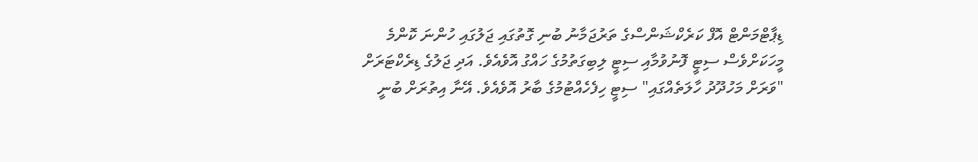ޑިޕާޓްމަންޓް އޮފް ކަރެކްޝަންސްގެ ތަރުޖަމާނު ބުނި ގޮތުގައި ޖަލުގައި ހުންނަ ކޮންމެ މީހަކަށްވެސް ސިޓީ ފޮނުވުމާއި ސިޓީ ލިބިގަތުމުގެ ހައްގު އޮވެއެވެ. އަދި ޖަލުގެ ޑިރެކްޓަރަށް "ވަރަށް މަހުދޫދު ހާލަތެއްގައި" ސިޓީ ހިފެހެއްޓުމުގެ ބާރު އޮވެއެވެ. އޭނާ އިތުރަށް ބުނީ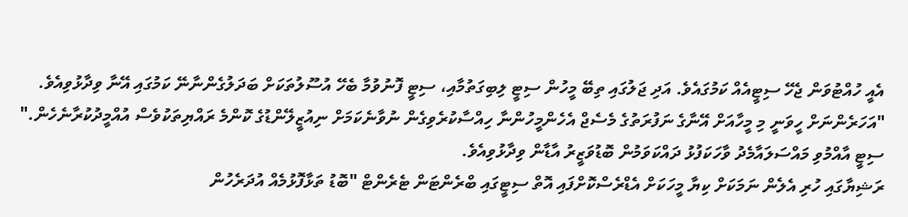އެއީ ހުއްޓުވަން ޖެހޭ ސިޓީއެއް ކަމުގައެވެ. އަދި ޖަލުގައި ތިބޭ މީހުން ސިޓީ ލިބިގަތުމާއި، ސިޓީ ފޮނުވުމާ ބެހޭ އުސޫލުތަކަށް ބަދަލުގެންނާނޭ ކަމުގައި އޭނާ ވިދާޅުވިއެވެ.
"އަހަރެންނަށް ހީވަނީ މި މީހާއަށް އޭނާގެ ނަފުރަތުގެ މެސެޖް އެހެންމީހުންނާ ހިއްސާކުރެވިގެން ނުވާނެކަމަށް ނިއުޒީލޭންޑުގެ ކޮންމެ ރައްޔިތަކުވެސް އުއްމީދުކުރާނެހެން." ސިޓީ އާއްމުވި މައްސަލައާމެދު ވާހަކަފުޅު ދައްކަވަމުން ބޮޑުވަޒީރު އާޑާން ވިދާޅުވިއެވެ.
ރަޝިޔާގައި ހުރި އެލެން ނަމަކަށް ކިޔާ މީހަކަށް އެޑްރެސްކޮށްފައި އޮތް ސިޓީގައި ބްރެންޓަން ޓެރެންޓް "ބޮޑު ތަޅާފޮޅުމެއް އުދަރެހުން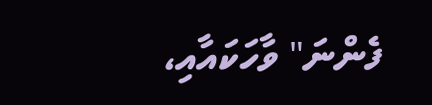ފެންނަ" ވާހަކައާއި،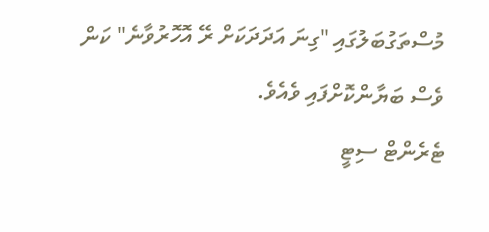މުސްތަގުބަލުގައި "ގިނަ އަދަދަކަށް ރޭ އޮހޮރުވާނެ" ކަން ވެސް ބަޔާންކޮށްފައި ވެއެވެ.
ޓެރެންޓް ސިޓީ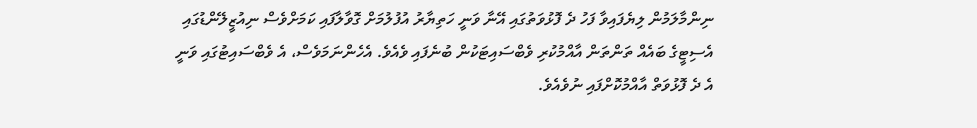ނިންމާލަމުން ލިޔެފައިވާ ފަހު ދެ ފޮޅުވަތުގައި އޭނާ ވަނީ ހަތިޔާރު އުފުލުމަށް ގޮވާލާފައި ކަމަށްވެސް ނިއުޒީލޭންޑުގައި އެސިޓީގެ ބައެއް ތަންތަން އާއްމުކުރި ވެބްސައިޓަކުން ބުނެފައި ވެއެވެ. އެހެންނަމަވެސް، އެ ވެބްސައިޓުގައި ވަނީ އެ ދެ ފޮޅުވަތް އާއްމުކޮށްފައި ނުވެއެވެ.